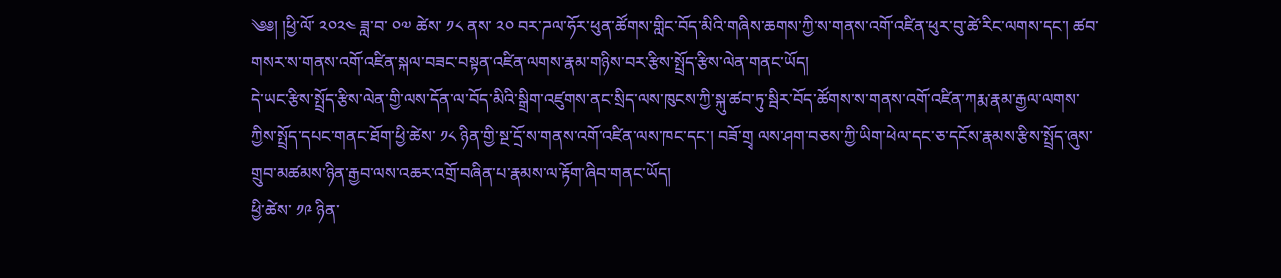༄༅། །ཕྱི་ལོ་ ༢༠༢༤ ཟླ་བ་ ༠༧ ཚེས་ ༡༨ ནས་ ༢༠ བར་ཌལ་ཧོར་ཕུན་ཚོགས་གླིང་བོད་མིའི་གཞིས་ཆགས་ཀྱི་ས་གནས་འགོ་འཛིན་ཕུར་བུ་ཚེ་རིང་ལགས་དང་། ཚབ་གསར་ས་གནས་འགོ་འཛིན་སྐལ་བཟང་བསྟན་འཛིན་ལགས་རྣམ་གཉིས་བར་རྩིས་སྤྲོད་རྩིས་ལེན་གནང་ཡོད།
དེ་ཡང་རྩིས་སྤྲོད་རྩིས་ལེན་གྱི་ལས་དོན་ལ་བོད་མིའི་སྒྲིག་འཛུགས་ནང་སྲིད་ལས་ཁུངས་ཀྱི་སྐུ་ཚབ་ཏུ་སྦིར་བོད་ཚོགས་ས་གནས་འགོ་འཛིན་ཀརྨ་རྣམ་རྒྱལ་ལགས་ཀྱིས་སྤྲོད་དཔང་གནང་ཐོག་ཕྱི་ཚེས་ ༡༨ ཉིན་གྱི་སྔ་དྲོ་ས་གནས་འགོ་འཛིན་ལས་ཁང་དང་། བཟོ་གྲྭ ལས་ཤག་བཅས་ཀྱི་ཡིག་ཕེལ་དང་ཅ་དངོས་རྣམས་རྩིས་སྤྲོད་ཞུས་གྲུབ་མཚམས་ཉིན་རྒྱབ་ལས་འཆར་འགྲོ་བཞིན་པ་རྣམས་ལ་རྟོག་ཞིབ་གནང་ཡོད།
ཕྱི་ཚེས་ ༡༩ ཉིན་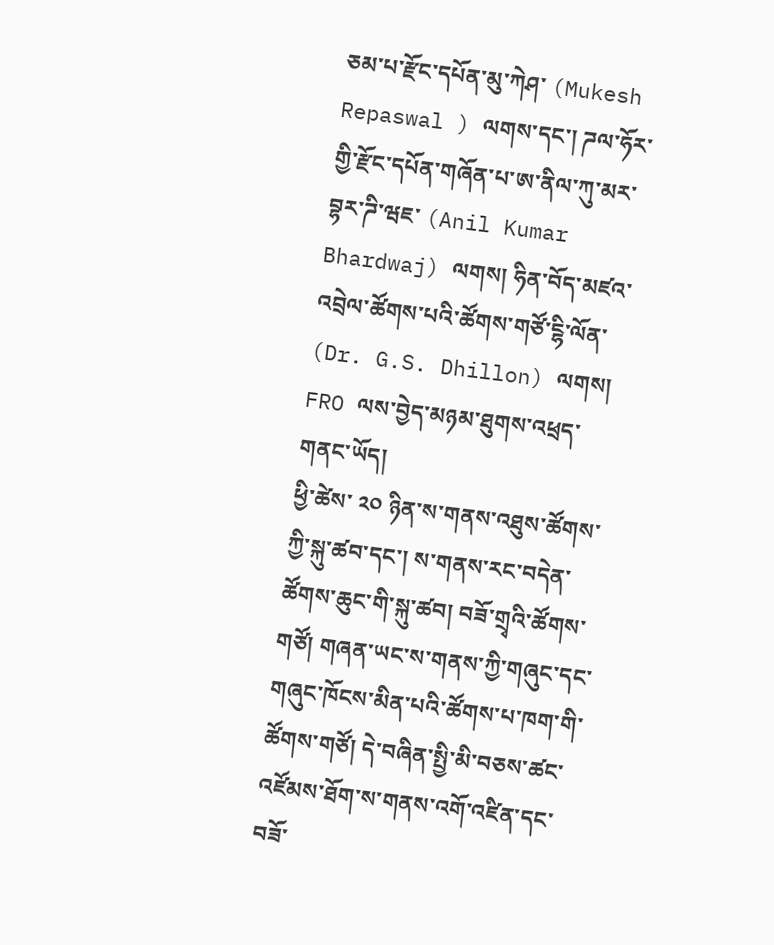ཅམ་པ་རྫོང་དཔོན་མུ་ཀེཤ་ (Mukesh Repaswal ) ལགས་དང་། ཌལ་ཧོར་གྱི་རྫོང་དཔོན་གཞོན་པ་ཨ་ནིལ་ཀུ་མར་བྷར་ཌི་ཝཇ་ (Anil Kumar Bhardwaj) ལགས། ཧིན་བོད་མཛའ་འབྲེལ་ཚོགས་པའི་ཚོགས་གཙོ་ངྷི་ལོན་ (Dr. G.S. Dhillon) ལགས། FRO ལས་བྱེད་མཉམ་ཐུགས་འཕྲད་གནང་ཡོད།
ཕྱི་ཚེས་ ༢༠ ཉིན་ས་གནས་འཐུས་ཚོགས་ཀྱི་སྐུ་ཚབ་དང་། ས་གནས་རང་བདེན་ཚོགས་ཆུང་གི་སྐུ་ཚབ། བཟོ་གྲྭའི་ཚོགས་གཙོ། གཞན་ཡང་ས་གནས་ཀྱི་གཞུང་དང་གཞུང་ཁོངས་མིན་པའི་ཚོགས་པ་ཁག་གི་ཚོགས་གཙོ། དེ་བཞིན་སྤྱི་མི་བཅས་ཚང་འཛོམས་ཐོག་ས་གནས་འགོ་འཛིན་དང་བཟོ་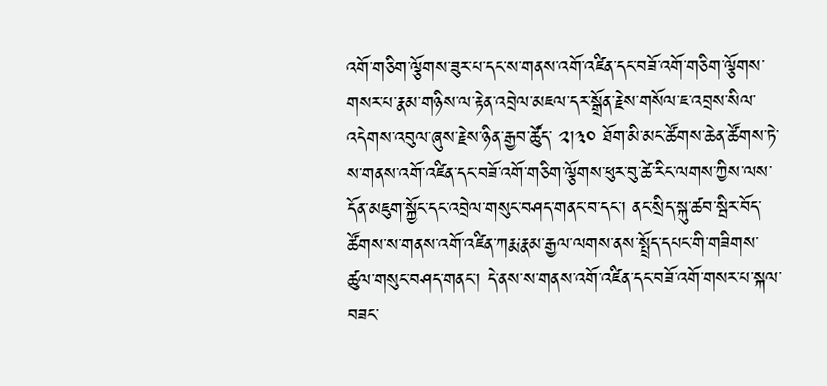འགོ་གཅིག་ལྕོགས་ཟུར་པ་དང་ས་གནས་འགོ་འཛིན་དང་བཟོ་འགོ་གཅིག་ལྕོགས་གསར་པ་རྣམ་གཉིས་ལ་རྟེན་འབྲེལ་མཇལ་དར་སྒྲོན་རྗེས་གསོལ་ཇ་འབྲས་སིལ་འདེགས་འབུལ་ཞུས་རྗེས་ཉིན་རྒྱབ་ཚོུད་ ༢།༣༠ ཐོག་མི་མང་ཚོགས་ཆེན་ཚོགས་ཏེ་ས་གནས་འགོ་འཛིན་དང་བཟོ་འགོ་གཅིག་ལྕོགས་ཕུར་བུ་ཚེ་རིང་ལགས་ཀྱིས་ལས་དོན་མཇུག་སྐྱོང་དང་འབྲེལ་གསུང་བཤད་གནང་བ་དང་། ནང་སྲིད་སྐུ་ཚབ་སྦིར་བོད་ཚོགས་ས་གནས་འགོ་འཛིན་ཀརྨ་རྣམ་རྒྱལ་ལགས་ནས་སྤྲོད་དཔང་གི་གཟིགས་ཚུལ་གསུང་བཤད་གནང་། དེ་ནས་ས་གནས་འགོ་འཛིན་དང་བཟོ་འགོ་གསར་པ་སྐལ་བཟང་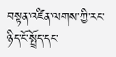བསྟན་འཛིན་ལགས་ཀྱི་རང་ཉིད་ངོ་སྤྲོད་དང་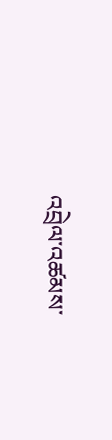འབྲེལ་འཚམས་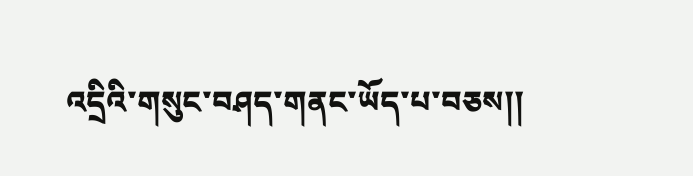འདྲིའི་གསུང་བཤད་གནང་ཡོད་པ་བཅས།།